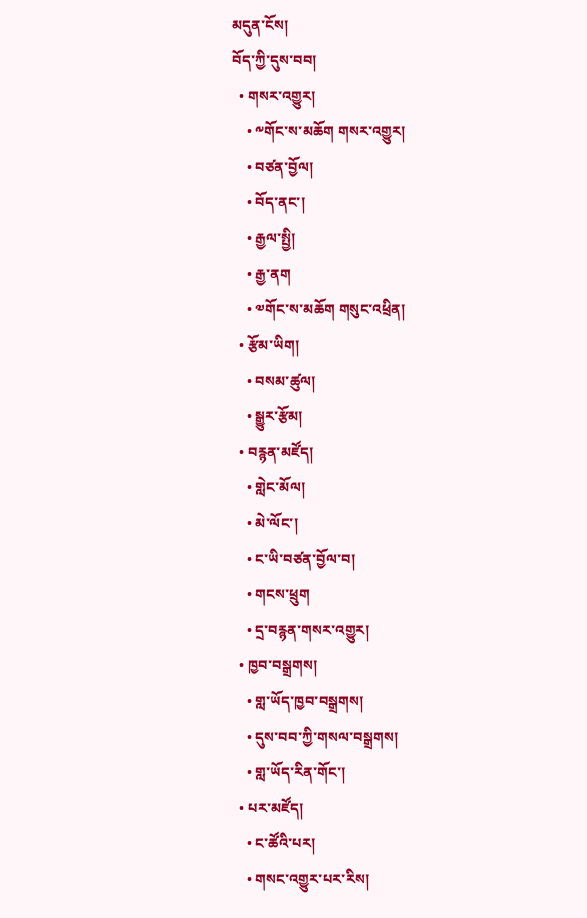མདུན་ངོས།
བོད་ཀྱི་དུས་བབ།
  • གསར་འགྱུར།
    • ༸གོང་ས་མཆོག གསར་འགྱུར།
    • བཙན་བྱོལ།
    • བོད་ནང་།
    • རྒྱལ་སྤྱི།
    • རྒྱ་ནག
    • ༧གོང་ས་མཆོག གསུང་འཕྲིན།
  • རྩོམ་ཡིག།
    • བསམ་ཚུལ།
    • སྒྱུར་རྩོམ།
  • བརྙན་མཛོད།
    • གླེང་མོལ།
    • མེ་ལོང་།
    • ང་ཡི་བཙན་བྱོལ་བ།
    • གངས་ཕྲུག
    • དྲ་བརྙན་གསར་འགྱུར།
  • ཁྱབ་བསྒྲགས།
    • གླ་ཡོད་ཁྱབ་བསྒྲགས།
    • དུས་བབ་ཀྱི་གསལ་བསྒྲགས།
    • གླ་ཡོད་རིན་གོང་།
  • པར་མཛོད།
    • ང་ཚོའི་པར།
    • གསང་འགྱུར་པར་རིས།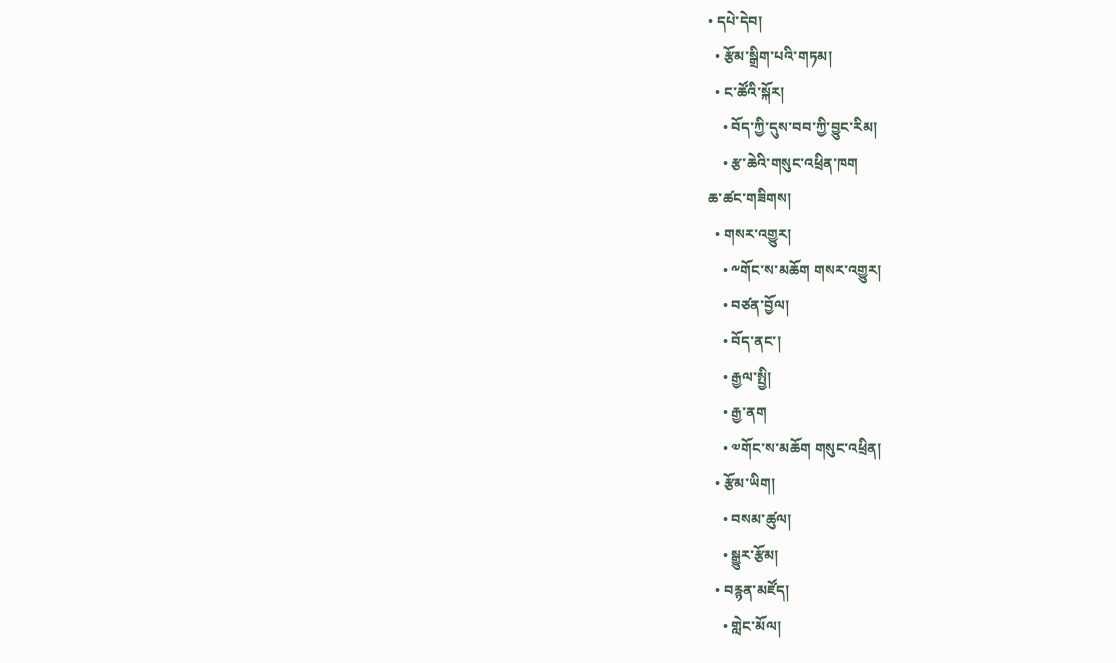• དཔེ་དེབ།
  • རྩོམ་སྒྲིག་པའི་གཏམ།
  • ང་ཚོའི་སྐོར།
    • བོད་ཀྱི་དུས་བབ་ཀྱི་བྱུང་རིམ།
    • རྩ་ཆེའི་གསུང་འཕྲིན་ཁག
ཆ་ཚང་གཟིགས།
  • གསར་འགྱུར།
    • ༸གོང་ས་མཆོག གསར་འགྱུར།
    • བཙན་བྱོལ།
    • བོད་ནང་།
    • རྒྱལ་སྤྱི།
    • རྒྱ་ནག
    • ༧གོང་ས་མཆོག གསུང་འཕྲིན།
  • རྩོམ་ཡིག།
    • བསམ་ཚུལ།
    • སྒྱུར་རྩོམ།
  • བརྙན་མཛོད།
    • གླེང་མོལ།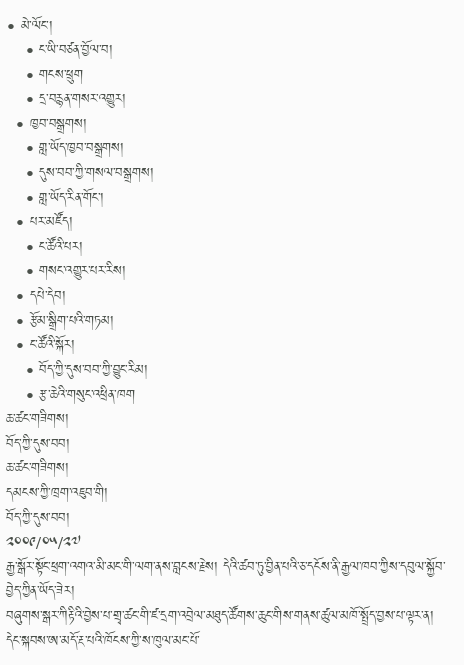• མེ་ལོང་།
    • ང་ཡི་བཙན་བྱོལ་བ།
    • གངས་ཕྲུག
    • དྲ་བརྙན་གསར་འགྱུར།
  • ཁྱབ་བསྒྲགས།
    • གླ་ཡོད་ཁྱབ་བསྒྲགས།
    • དུས་བབ་ཀྱི་གསལ་བསྒྲགས།
    • གླ་ཡོད་རིན་གོང་།
  • པར་མཛོད།
    • ང་ཚོའི་པར།
    • གསང་འགྱུར་པར་རིས།
  • དཔེ་དེབ།
  • རྩོམ་སྒྲིག་པའི་གཏམ།
  • ང་ཚོའི་སྐོར།
    • བོད་ཀྱི་དུས་བབ་ཀྱི་བྱུང་རིམ།
    • རྩ་ཆེའི་གསུང་འཕྲིན་ཁག
ཆ་ཚང་གཟིགས།
བོད་ཀྱི་དུས་བབ།
ཆ་ཚང་གཟིགས།
དམངས་ཀྱི་ཁྲག་འཇུབ་གི།
བོད་ཀྱི་དུས་བབ།
༢༠༠༩/༠༥/༢༧
རྒྱ་སྒོར་སྟོང་ཕྲག་འགའ་མི་མང་གི་ལག་ནས་བླངས་རྗེས། དེའི་ཚབ་ཏུ་བྱིན་པའི་ཅ་དངོས་ནི་རྒྱལ་ཁབ་ཀྱིས་དབུལ་སྐྱོབ་བྱེད་ཀྱིན་ཡོད་ཟེར།
བཞུགས་སྒར་ཀིརྟིའི་བྱེས་པ་གྲྭ་ཚང་གི་ཛ་དྲག་འབྲེལ་མཐུད་ཚོགས་ཆུང་གིས་གནས་ཚུལ་མཁོ་སྤྲོད་བྱས་པ་ལྟར་ན།  དེང་སྐབས་ཨ་མདོ་རྔ་པའི་ཁོངས་ཀྱི་ས་ཁུལ་མང་པོ་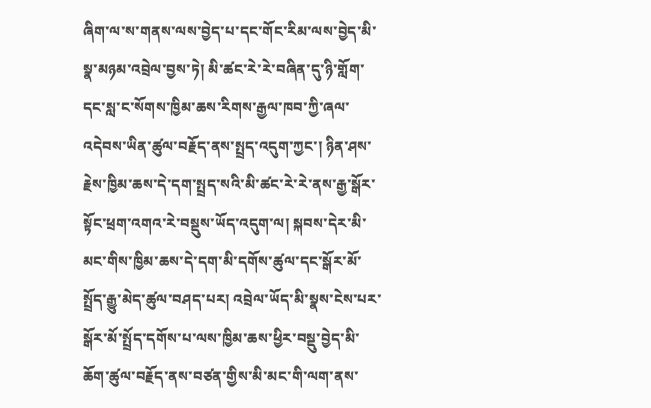ཞིག་ལ་ས་གནས་ལས་བྱེད་པ་དང་གོང་རིམ་ལས་བྱེད་མི་སྣ་མཉམ་འབྲེལ་བྱས་ཏེ། མི་ཚང་རེ་རེ་བཞིན་དུ་ཉི་གློག་དང་སླ་ང་སོགས་ཁྱིམ་ཆས་རིགས་རྒྱལ་ཁབ་ཀྱི་ཞལ་འདེབས་ཡིན་ཚུལ་བརྗོད་ནས་སྤྲད་འདུག་ཀྱང་། ཉིན་ཤས་རྗེས་ཁྱིམ་ཆས་དེ་དག་སྤྲད་སའི་མི་ཚང་རེ་རེ་ནས་རྒྱ་སྒོར་སྟོང་ཕྲག་འགའ་རེ་བསྡུས་ཡོད་འདུག་ལ། སྐབས་དེར་མི་མང་གིས་ཁྱིམ་ཆས་དེ་དག་མི་དགོས་ཚུལ་དང་སྒོར་མོ་སྤྲོད་རྒྱུ་མེད་ཚུལ་བཤད་པར། འབྲེལ་ཡོད་མི་སྣས་ངེས་པར་སྒོར་མོ་སྤྲོད་དགོས་པ་ལས་ཁྱིམ་ཆས་ཕྱིར་བསྡུ་བྱེད་མི་ཆོག་ཚུལ་བརྗོད་ནས་བཙན་གྱིས་མི་མང་གི་ལག་ནས་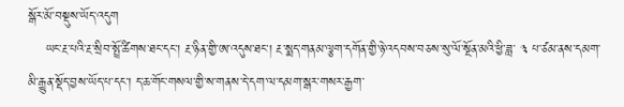སྒོར་མོ་བསྡུས་ཡོད་འདུག
    ཡང་རྔ་པའི་རྔ་སྲིབ་སྤྲོ་ཚིགས་ཐང་དང་། རྔ་ཉིན་གྱི་ཨ་འདུས་ཐང་། རྔ་སྨད་གནམ་ལྕག་དགོན་གྱི་ཉེ་འདབས་བཅས་སུ་ལོ་སྔོན་མའི་ཕྱི་ཟླ་ ༣ པ་ཙམ་ནས་དམག་མི་རྒྱུན་སྡོད་བྱས་ཡོད་པ་དང་། ད་ཆ་གོང་གསལ་གྱི་ས་གནས་དེ་དག་ལ་དམག་སྒར་གསར་རྒྱག་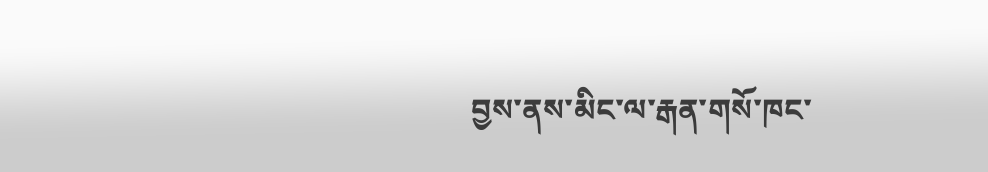བྱས་ནས་མིང་ལ་རྒན་གསོ་ཁང་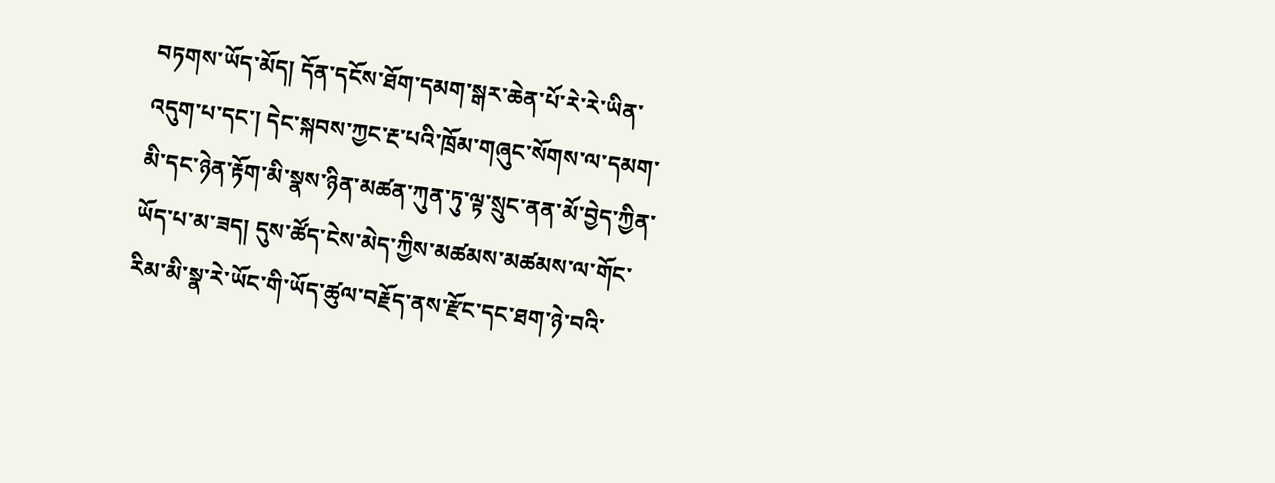བཏགས་ཡོད་མོད། དོན་དངོས་ཐོག་དམག་སྒར་ཆེན་པོ་རེ་རེ་ཡིན་འདུག་པ་དང་། དེང་སྐབས་ཀྱང་རྔ་པའི་ཁྲོམ་གཞུང་སོགས་ལ་དམག་མི་དང་ཉེན་རྟོག་མི་སྣས་ཉིན་མཚན་ཀུན་ཏུ་ལྟ་སྲུང་ནན་མོ་བྱེད་ཀྱིན་ཡོད་པ་མ་ཟད། དུས་ཚོད་ངེས་མེད་ཀྱིས་མཚམས་མཚམས་ལ་གོང་རིམ་མི་སྣ་རེ་ཡོང་གི་ཡོད་ཚུལ་བརྗོད་ནས་རྫོང་དང་ཐག་ཉེ་བའི་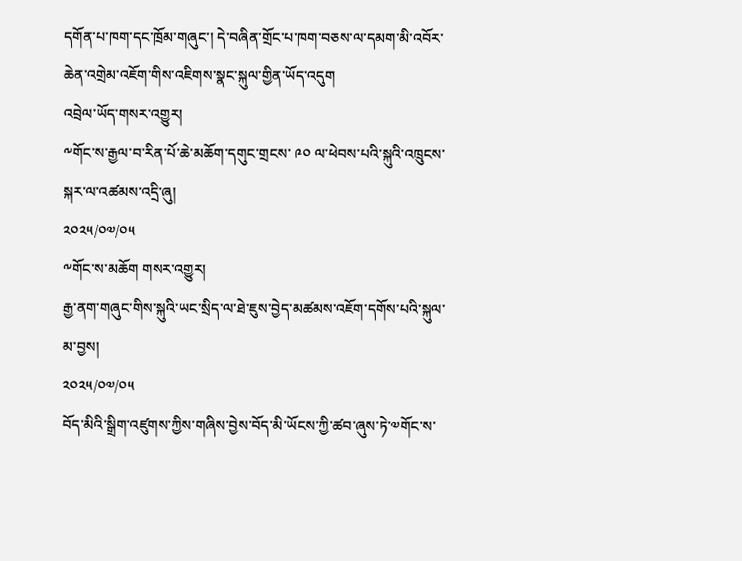དགོན་པ་ཁག་དང་ཁྲོམ་གཞུང་། དེ་བཞིན་གྲོང་པ་ཁག་བཅས་ལ་དམག་མི་འབོར་ཆེན་འགྲེམ་འཇོག་གིས་འཇིགས་སྣང་སྐུལ་གྱིན་ཡོད་འདུག
འབྲེལ་ཡོད་གསར་འགྱུར།
༸གོང་ས་རྒྱལ་བ་རིན་པོ་ཆེ་མཆོག་དགུང་གྲངས་ ༩༠ ལ་ཕེབས་པའི་སྐུའི་འཁྲུངས་སྐར་ལ་འཚམས་འདྲི་ཞུ།
༢༠༢༥/༠༧/༠༥
༸གོང་ས་མཆོག གསར་འགྱུར།
རྒྱ་ནག་གཞུང་གིས་སྐུའི་ཡང་སྲིད་ལ་ཐེ་ཇུས་བྱེད་མཚམས་འཇོག་དགོས་པའི་སྐུལ་མ་བྱས།
༢༠༢༥/༠༧/༠༥
བོད་མིའི་སྒྲིག་འཛུགས་ཀྱིས་གཞིས་བྱེས་བོད་མི་ཡོངས་ཀྱི་ཚབ་ཞུས་ཏེ་༧གོང་ས་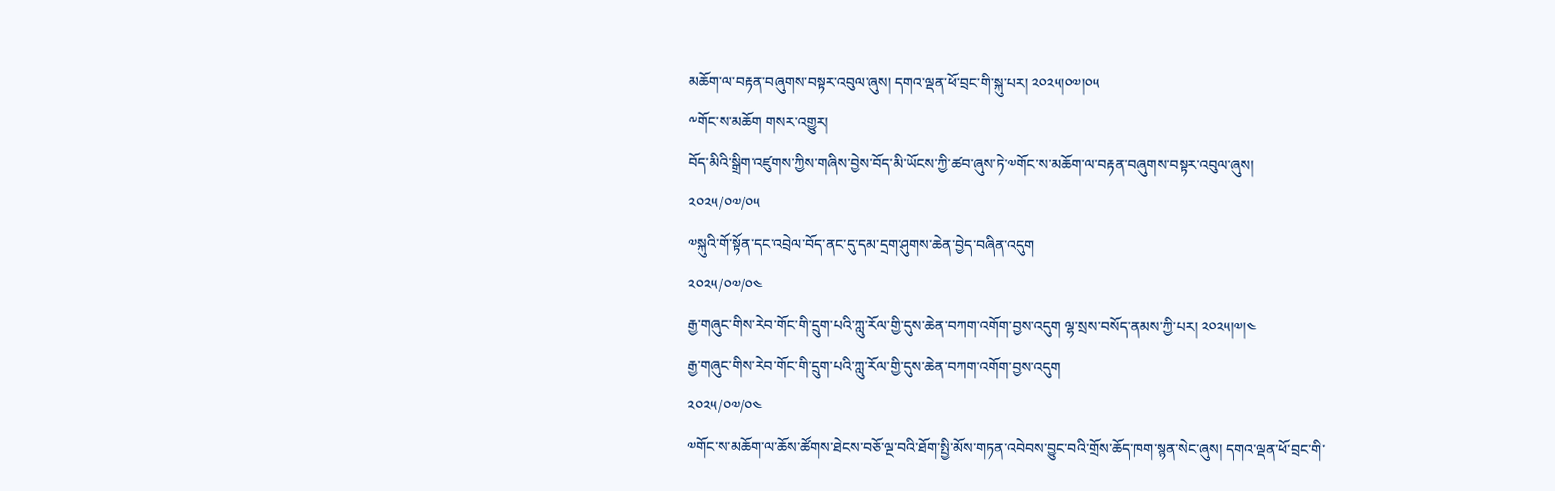མཆོག་ལ་བརྟན་བཞུགས་བསྟར་འབུལ་ཞུས། དགའ་ལྡན་ཕོ་བྲང་གི་སྐུ་པར། ༢༠༢༥།༠༧།༠༥
༸གོང་ས་མཆོག གསར་འགྱུར།
བོད་མིའི་སྒྲིག་འཛུགས་ཀྱིས་གཞིས་བྱེས་བོད་མི་ཡོངས་ཀྱི་ཚབ་ཞུས་ཏེ་༧གོང་ས་མཆོག་ལ་བརྟན་བཞུགས་བསྟར་འབུལ་ཞུས།
༢༠༢༥/༠༧/༠༥
༧སྐུའི་གོ་སྟོན་དང་འབྲེལ་བོད་ནང་དུ་དམ་དྲག་ཤུགས་ཆེན་བྱེད་བཞིན་འདུག
༢༠༢༥/༠༧/༠༤
རྒྱ་གཞུང་གིས་རེབ་གོང་གི་དྲུག་པའི་ཀླུ་རོལ་གྱི་དུས་ཆེན་བཀག་འགོག་བྱས་འདུག ལྷ་སྲས་བསོད་ནམས་ཀྱི་པར། ༢༠༢༥།༧།༤
རྒྱ་གཞུང་གིས་རེབ་གོང་གི་དྲུག་པའི་ཀླུ་རོལ་གྱི་དུས་ཆེན་བཀག་འགོག་བྱས་འདུག
༢༠༢༥/༠༧/༠༤
༧གོང་ས་མཆོག་ལ་ཆོས་ཚོགས་ཐེངས་བཅོ་ལྔ་བའི་ཐོག་སྤྱི་མོས་གཏན་འབེབས་བྱུང་བའི་གྲོས་ཆོད་ཁག་སྙན་སེང་ཞུས། དགའ་ལྡན་ཕོ་བྲང་གི་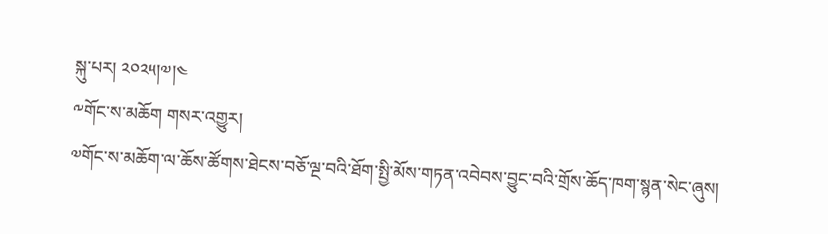སྐུ་པར། ༢༠༢༥།༧།༤
༸གོང་ས་མཆོག གསར་འགྱུར།
༧གོང་ས་མཆོག་ལ་ཆོས་ཚོགས་ཐེངས་བཅོ་ལྔ་བའི་ཐོག་སྤྱི་མོས་གཏན་འབེབས་བྱུང་བའི་གྲོས་ཆོད་ཁག་སྙན་སེང་ཞུས།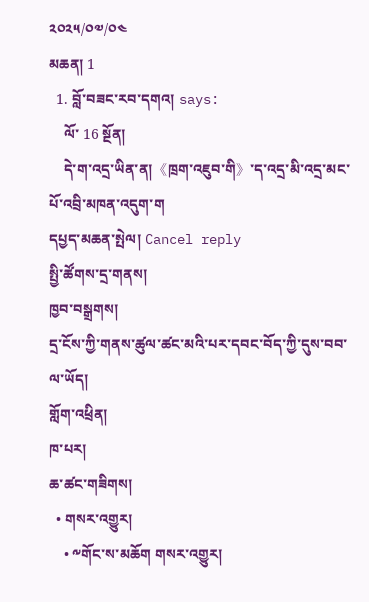༢༠༢༥/༠༧/༠༤
མཆན། 1
  1. བློ་བཟང་རབ་དགའ། says:
    ལོ་ 16 སྔོན།
    དེ་ག་འདྲ་ཡིན་ན།《ཁྲག་འཇུབ་གི》་ད་འདྲ་མི་འདྲ་མང་པོ་འབྲི་མཁན་འདུག་ག
དཔྱད་མཆན་སྤེལ། Cancel reply
སྤྱི་ཚོགས་དྲ་གནས།
ཁྱབ་བསྒྲགས།
དྲ་ངོས་ཀྱི་གནས་ཚུལ་ཚང་མའི་པར་དབང་བོད་ཀྱི་དུས་བབ་ལ་ཡོད།
གློག་འཕྲིན།
ཁ་པར།
ཆ་ཚང་གཟིགས།
  • གསར་འགྱུར།
    • ༸གོང་ས་མཆོག གསར་འགྱུར།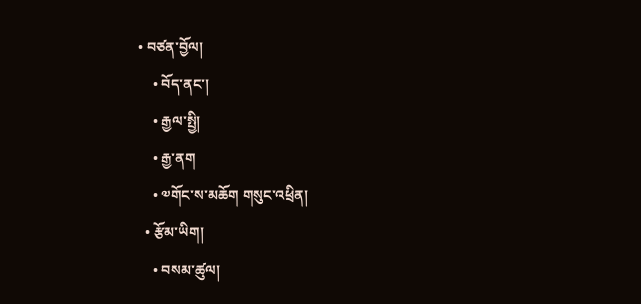• བཙན་བྱོལ།
    • བོད་ནང་།
    • རྒྱལ་སྤྱི།
    • རྒྱ་ནག
    • ༧གོང་ས་མཆོག གསུང་འཕྲིན།
  • རྩོམ་ཡིག།
    • བསམ་ཚུལ།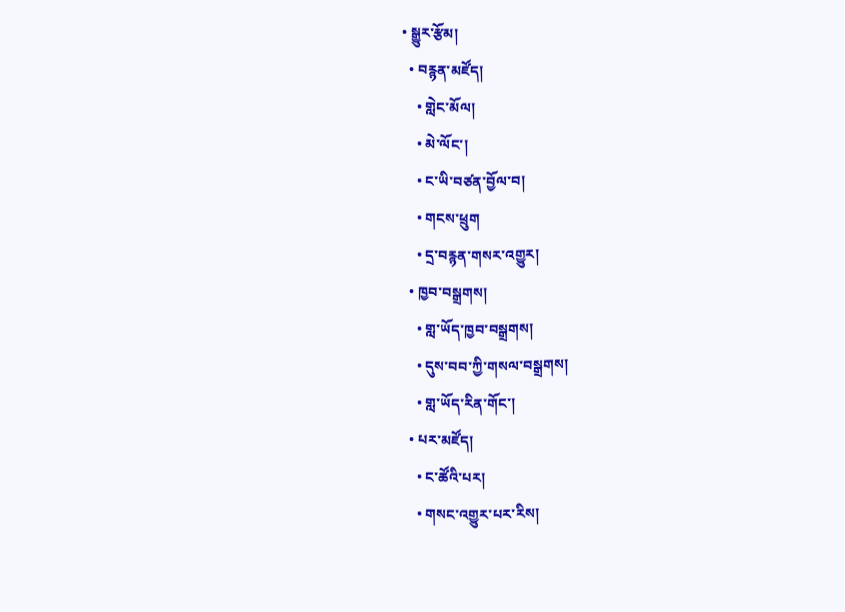• སྒྱུར་རྩོམ།
  • བརྙན་མཛོད།
    • གླེང་མོལ།
    • མེ་ལོང་།
    • ང་ཡི་བཙན་བྱོལ་བ།
    • གངས་ཕྲུག
    • དྲ་བརྙན་གསར་འགྱུར།
  • ཁྱབ་བསྒྲགས།
    • གླ་ཡོད་ཁྱབ་བསྒྲགས།
    • དུས་བབ་ཀྱི་གསལ་བསྒྲགས།
    • གླ་ཡོད་རིན་གོང་།
  • པར་མཛོད།
    • ང་ཚོའི་པར།
    • གསང་འགྱུར་པར་རིས།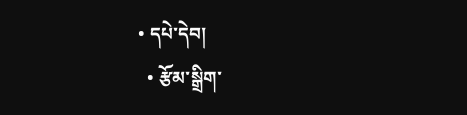• དཔེ་དེབ།
  • རྩོམ་སྒྲིག་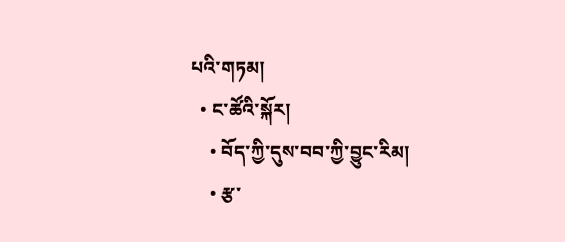པའི་གཏམ།
  • ང་ཚོའི་སྐོར།
    • བོད་ཀྱི་དུས་བབ་ཀྱི་བྱུང་རིམ།
    • རྩ་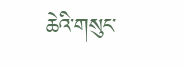ཆེའི་གསུང་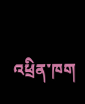འཕྲིན་ཁག